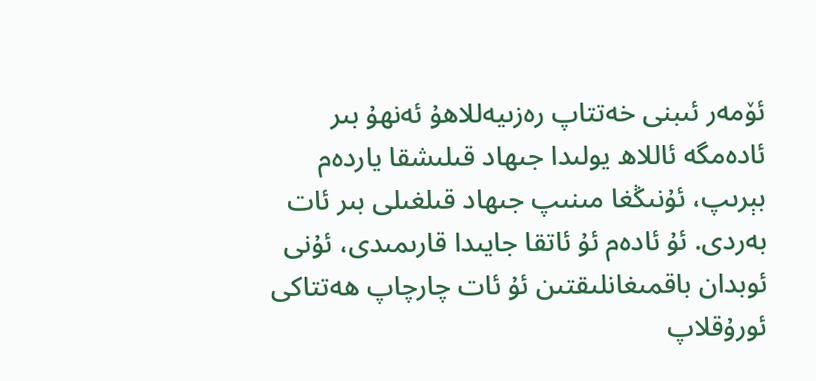ئۆمەر ئىبنى خەتتاپ رەزىيەللاھۇ ئەنھۇ بىر ئادەمگە ئاللاھ يولىدا جىھاد قىلىشقا ياردەم بېرىپ، ئۇنىڭغا مىنىپ جىھاد قىلغىلى بىر ئات بەردى. ئۇ ئادەم ئۇ ئاتقا جايىدا قارىمىدى، ئۇنى ئوبدان باقمىغانلىقتىن ئۇ ئات چارچاپ ھەتتاكى ئورۇقلاپ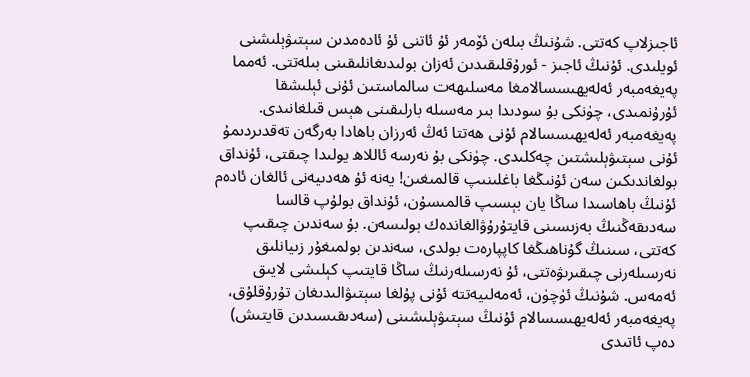ئاجىزلاپ كەتتى. شۇنىڭ بىلەن ئۆمەر ئۇ ئاتنى ئۇ ئادەمدىن سېتىۋېلىشنى ئويلىدى. ئۇنىڭ ئاجىز - ئورۇقلىقىدىن ئەزان بولىدىغانلىقىنى بىلەتتى. ئەمما پەيغەمبەر ئەلەيھىسسالامغا مەسلىھەت سالماستىن ئۇنى ئېلىشقا ئۇرۇنمىدى، چۈنكى بۇ سودىدا بىر مەسىلە بارلىقىنى ھېس قىلغانىدى. پەيغەمبەر ئەلەيھىسسالام ئۇنى ھەتتا ئەڭ ئەرزان باھادا بەرگەن تەقدىردىمۇ ئۇنى سېتىۋېلىشتىن چەكلىدى. چۈنكى بۇ نەرسە ئاللاھ يولىدا چىقتى، ئۇنداق بولغاندىكىن سەن ئۇنىڭغا باغلىنىپ قالمىغىن! يەنە ئۇ ھەدىيەنى ئالغان ئادەم ئۇنىڭ باھاسىدا ساڭا يان بېسىپ قالمىسۇن، ئۇنداق بولۇپ قالسا سەدىقەڭنىڭ بەزىسىنى قايتۇرۇۋالغاندەك بولىسەن. بۇ سەندىن چىقىپ كەتتى، سىنىڭ گۇناھىڭغا كاپپارەت بولدى، سەندىن بولمىغۇر زىيانلىق نەرسىلەرنى چىقىرىۋەتتى، ئۇ نەرسىلەرنىڭ ساڭا قايتىپ كېلىشى لايىق ئەمەس. شۇنىڭ ئۈچۈن، ئەمەلىيەتتە ئۇنى پۇلغا سېتىۋالىدىغان تۇرۇقلۇق، پەيغەمبەر ئەلەيھىسسالام ئۇنىڭ سېتىۋېلىشىنى (سەدىقىسىدىن قايتىش) دەپ ئاتىدى